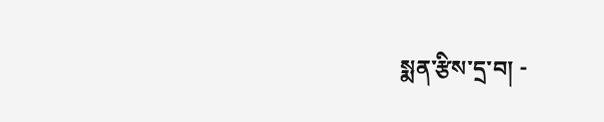སྨན་རྩིས་དྲ་བ། -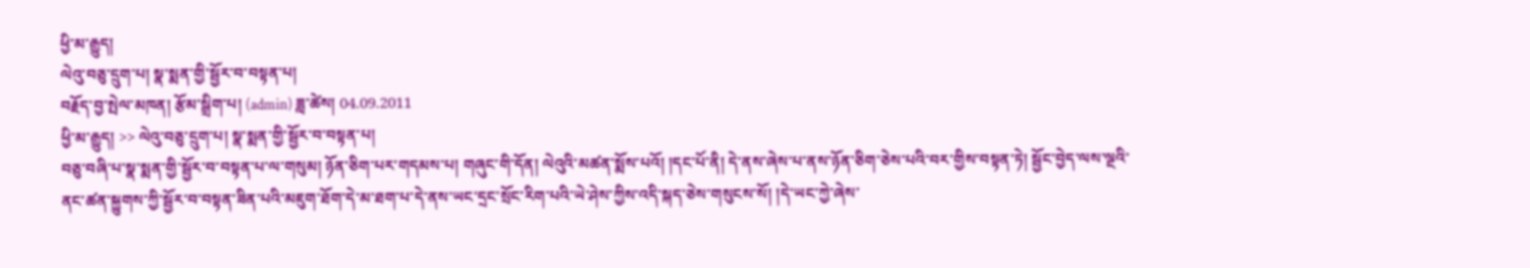ཕྱི་མ་རྒྱུད།
ལེའུ་བཅུ་དྲུག་པ། སྣ་སྨན་གྱི་སྦྱོར་བ་བསྟན་པ།
བརྗོད་བྱ་སྤེལ་མཁན། རྩོམ་སྒྲིག་པ། (admin) ཟླ་ཚེས། 04.09.2011
ཕྱི་མ་རྒྱུད། >> ལེའུ་བཅུ་དྲུག་པ། སྣ་སྨན་གྱི་སྦྱོར་བ་བསྟན་པ།
བཅུ་བཞི་པ་སྣ་སྨན་གྱི་སྦྱོར་བ་བསྟན་པ་ལ་གསུམ། ཉོན་ཅིག་པར་གདམས་པ། གཞུང་གི་དོན། ལེའུའི་མཚན་སྨོས་པའོ། །དང་པོ་ནི། དེ་ནས་ཞེས་པ་ནས་ཉོན་ཅིག་ཅེས་པའི་བར་གྱིས་བསྟན་ཏེ། སྦྱོང་བྱེད་ལས་ལྔའི་ནང་ཚན་སྐྱུགས་ཀྱི་སྦྱོར་བ་བསྟན་ཟིན་པའི་མཇུག་ཐོག་དེ་མ་ཐག་པ་དེ་ནས་ཡང་དྲང་སྲོང་རིག་པའི་ཡེ་ཤེས་ཀྱིས་འདི་སྐད་ཅེས་གསུངས་སོ། །དེ་ཡང་ཀྱེ་ཞེས་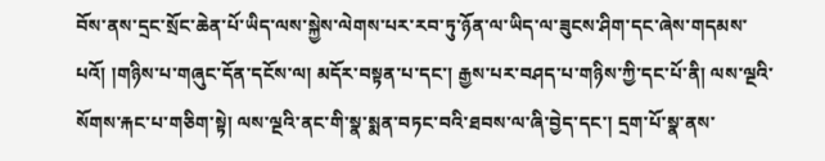བོས་ནས་དྲང་སྲོང་ཆེན་པོ་ཡིད་ལས་སྐྱེས་ལེགས་པར་རབ་ཏུ་ཉོན་ལ་ཡིད་ལ་ཟུངས་ཤིག་དང་ཞེས་གདམས་པའོ། །གཉིས་པ་གཞུང་དོན་དངོས་ལ། མདོར་བསྟན་པ་དང་། རྒྱས་པར་བཤད་པ་གཉིས་ཀྱི་དང་པོ་ནི། ལས་ལྔའི་སོགས་རྐང་པ་གཅིག་སྟེ། ལས་ལྔའི་ནང་གི་སྣ་སྨན་བཏང་བའི་ཐབས་ལ་ཞི་བྱེད་དང་། དྲག་པོ་སྣ་ནས་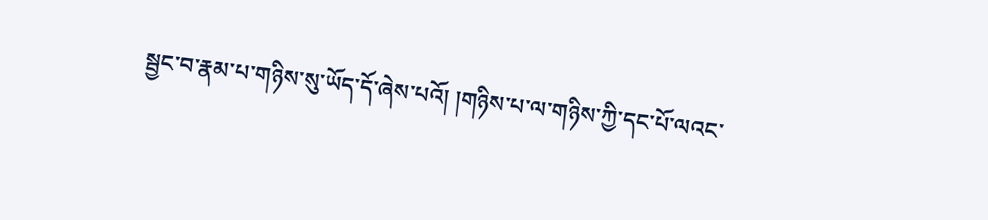སྦྱང་བ་རྣམ་པ་གཉིས་སུ་ཡོད་དོ་ཞེས་པའོ། །གཉིས་པ་ལ་གཉིས་ཀྱི་དང་པོ་ལའང་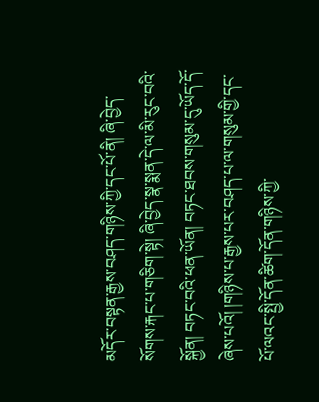མདོར་བསྟན་རྒྱས་བཤད་གཉིས་ཀྱི་དང་པོ་ནི། ཞི་བྱེད་སོགས་རྐང་པ་གཅིག་སྟེ། ཞི་བྱེད་སྣ་སྨན་དེ་ལ་མི་རུང་བའི་སྐྱོན། བཏང་བའི་ཕན་ཡོན། བཏང་ཐབས་གསུམ་དུ་ཡོད་དོ་ཞེས་པའོ། །གཉིས་པ་རྒྱས་པར་བཤད་པ་ལ་གསུམ་གྱི་དང་པོ་ལའང་སྤྱི་དོན་ཚིག་དོན་གཉིས་ཀྱི་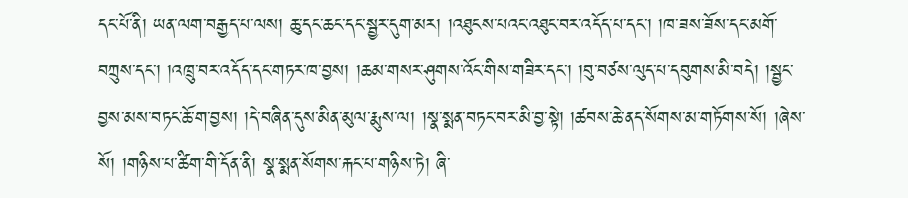དང་པོ་ནི། ཡན་ལག་བརྒྱད་པ་ལས། ཆུ་དང་ཆང་དང་སྦྱར་དུག་མར། །འཐུངས་པའང་འཐུང་བར་འདོད་པ་དང་། །ཁ་ཟས་ཟོས་དང་མགོ་བཀྲུས་དང་། །འཁྲུ་བར་འདོད་དང་གཏར་ཁ་བྱས། །ཆམ་གསར་ཤུགས་འོང་གིས་གཟིར་དང་། །བུ་བཙས་ལུད་པ་དབུགས་མི་བདེ། །སྦྱང་བྱས་མས་བཏང་ཆོ་ག་བྱས། །དེ་བཞིན་དུས་མིན་མུལ་རྨུས་ལ། །སྣ་སྨན་བཏང་བར་མི་བྱ་སྟེ། །ཚབས་ཆེ་ནད་སོགས་མ་གཏོགས་སོ། །ཞེས་སོ། །གཉིས་པ་ཚིག་གི་དོན་ནི། སྣ་སྨན་སོགས་རྐང་པ་གཉིས་ཏེ། ཞི་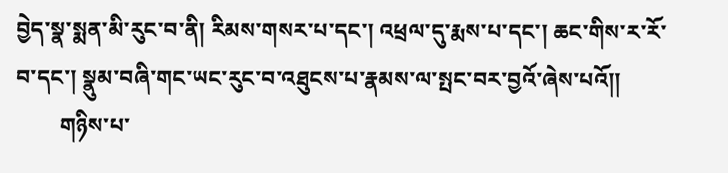བྱེད་སྣ་སྨན་མི་རུང་བ་ནི། རིམས་གསར་པ་དང་། འཕྲལ་དུ་རྨས་པ་དང་། ཆང་གིས་ར་རོ་བ་དང་། སྣུམ་བཞི་གང་ཡང་རུང་བ་འཐུངས་པ་རྣམས་ལ་སྤང་བར་བྱའོ་ཞེས་པའོ།།
        གཉིས་པ་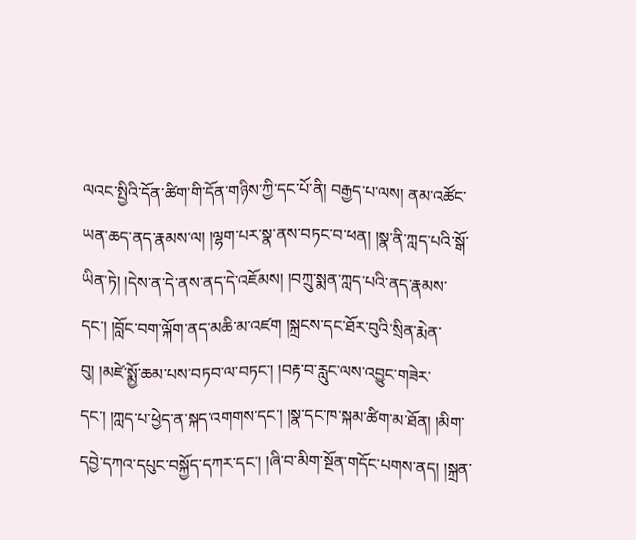ལའང་སྤྱིའི་དོན་ཚིག་གི་དོན་གཉིས་ཀྱི་དང་པོ་ནི། བརྒྱད་པ་ལས། ནམ་འཚོང་ཡན་ཆད་ནད་རྣམས་ལ། །ལྷག་པར་སྣ་ནས་བཏང་བ་ཕན། །སྣ་ནི་ཀླད་པའི་སྒོ་ཡིན་ཏེ། །དེས་ན་དེ་ནས་ནད་དེ་འཇོམས། །བཀྲུ་སྨན་ཀླད་པའི་ནད་རྣམས་དང་། །བློང་བག་ལྐོག་ནད་མཆི་མ་འཛག །སྐྲངས་དང་ཐོར་བུའི་སྲིན་རྨེན་བུ། །མཛེ་སྨྱོ་ཆམ་པས་བཏབ་ལ་བཏང་། །བརྟ་བ་རླུང་ལས་འབྱུང་གཟེར་དང་། །ཀླད་པ་ཕྱེད་ན་སྐད་འགགས་དང་། །སྣ་དང་ཁ་སྐམ་ཚིག་མ་ཐོན། །མིག་དབྱེ་དཀའ་དཔུང་བསྐྱོད་དཀར་དང་། །ཞི་བ་མིག་སྔོན་གདོང་པགས་ནད། །སྐྲན་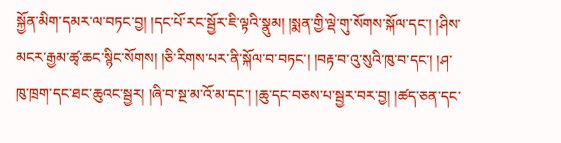སྐྱོན་མིག་དམར་ལ་བཏང་བྱ། །དང་པོ་རང་སྦྱོར་ཇི་ལྟའི་སྣུམ། །སྨན་གྱི་ལྡེ་གུ་སོགས་སྐོལ་དང་། །ཤིས་མངར་རྒྱམ་ཚྭ་ཆང་སྙིང་སོགས། །ཅི་རིགས་པར་ནི་སྐོལ་བ་བཏང་། །བརྟ་བ་འུ་སུའི་ཁུ་བ་དང་། །ཤ་ཁུ་ཁྲག་དང་ཐང་ཆུའང་སྦྱར། །ཞི་བ་སྔ་མ་འོ་མ་དང་། །ཆུ་དང་བཅས་པ་སྦྱར་བར་བྱ། །ཚད་ཅན་དང་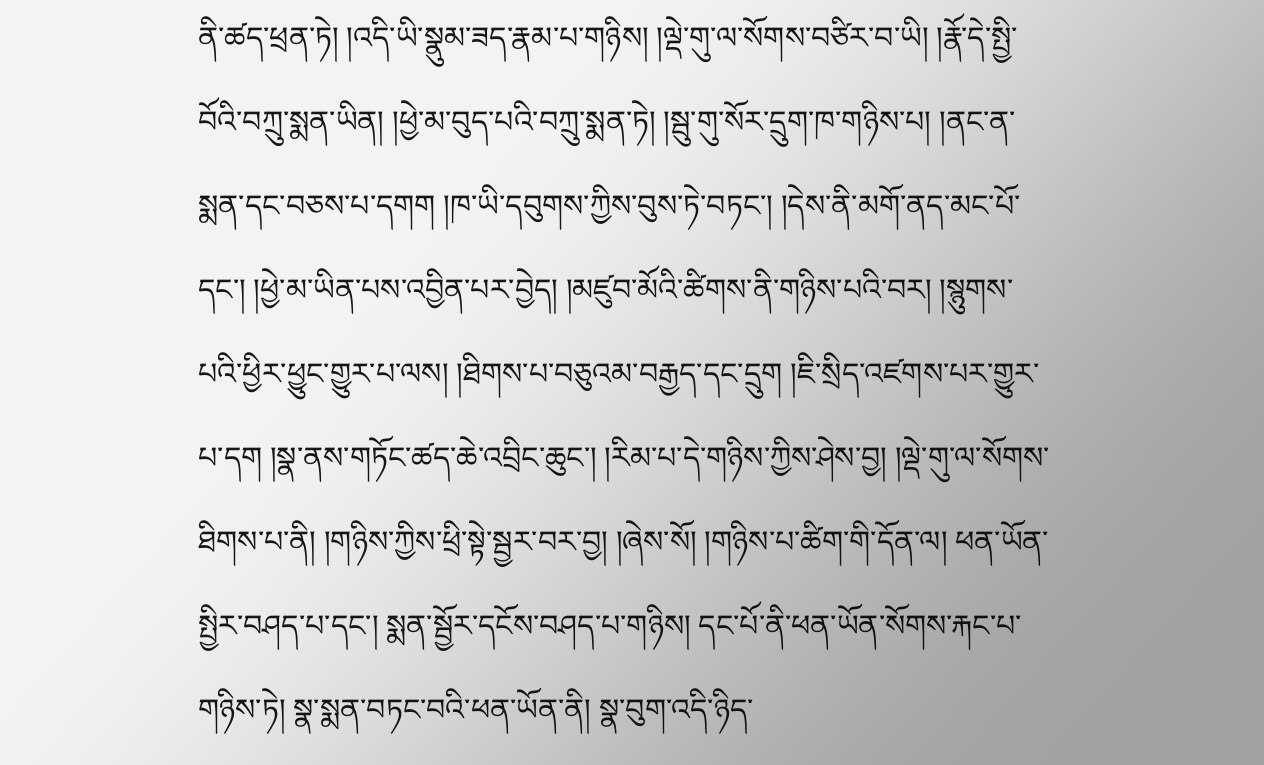ནི་ཚད་ཕྲན་ཏེ། །འདི་ཡི་སྣུམ་ཟད་རྣམ་པ་གཉིས། །ལྡེ་གུ་ལ་སོགས་བཙིར་བ་ཡི། །རྣོ་དེ་སྤྱི་བོའི་བཀྲུ་སྨན་ཡིན། །ཕྱེ་མ་བུད་པའི་བཀྲུ་སྨན་ཏེ། །སྦུ་གུ་སོར་དྲུག་ཁ་གཉིས་པ། །ནང་ན་སྨན་དང་བཅས་པ་དགག །ཁ་ཡི་དབུགས་ཀྱིས་བུས་ཏེ་བཏང་། །དེས་ནི་མགོ་ནད་མང་པོ་དང་། །ཕྱེ་མ་ཡིན་པས་འབྱིན་པར་བྱེད། །མཛུབ་མོའི་ཚིགས་ནི་གཉིས་པའི་བར། །སྙུགས་པའི་ཕྱིར་ཕྱུང་གྱུར་པ་ལས། །ཐིགས་པ་བཅུའམ་བརྒྱད་དང་དྲུག །ཇི་སྲིད་འཛགས་པར་གྱུར་པ་དག །སྣ་ནས་གཏོང་ཚད་ཆེ་འབྲིང་ཆུང་། །རིམ་པ་དེ་གཉིས་ཀྱིས་ཤེས་བྱ། །ལྡེ་གུ་ལ་སོགས་ཐིགས་པ་ནི། །གཉིས་ཀྱིས་ཕྲི་སྟེ་སྦྱར་བར་བྱ། །ཞེས་སོ། །གཉིས་པ་ཚིག་གི་དོན་ལ། ཕན་ཡོན་སྤྱིར་བཤད་པ་དང་། སྨན་སྦྱོར་དངོས་བཤད་པ་གཉིས། དང་པོ་ནི་ཕན་ཡོན་སོགས་རྐང་པ་གཉིས་ཏེ། སྣ་སྨན་བཏང་བའི་ཕན་ཡོན་ནི། སྣ་བུག་འདི་ཉིད་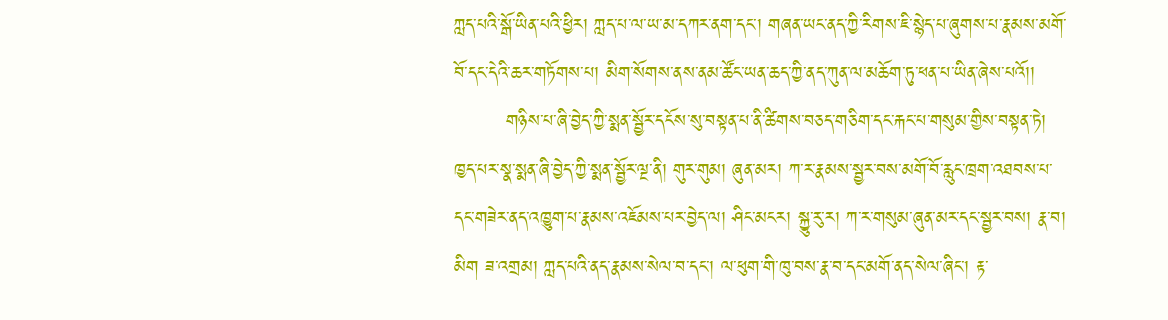ཀླད་པའི་སྒོ་ཡིན་པའི་ཕྱིར། ཀླད་པ་ལ་ཡ་མ་དཀར་ནག་དང་། གཞན་ཡང་ནད་ཀྱི་རིགས་ཇི་སྙེད་པ་ཞུགས་པ་རྣམས་མགོ་བོ་དང་དེའི་ཆར་གཏོགས་པ། མིག་སོགས་ནས་ནམ་ཚོང་ཡན་ཆད་ཀྱི་ནད་ཀུན་ལ་མཆོག་ཏུ་ཕན་པ་ཡིན་ཞེས་པའོ།།
        གཉིས་པ་ཞི་བྱེད་ཀྱི་སྨན་སྦྱོར་དངོས་སུ་བསྟན་པ་ནི་ཚིགས་བཅད་གཅིག་དང་རྐང་པ་གསུམ་གྱིས་བསྟན་ཏེ། ཁྱད་པར་སྣ་སྨན་ཞི་བྱེད་ཀྱི་སྨན་སྦྱོར་ལྔ་ནི། གུར་གུམ། ཞུན་མར། ཀ་ར་རྣམས་སྦྱར་བས་མགོ་བོ་རླུང་ཁྲག་འཐབས་པ་དང་གཟེར་ནད་འཁྱུག་པ་རྣམས་འཇོམས་པར་བྱེད་ལ། ཤིང་མངར། སྐྱུ་རུ་ར། ཀ་ར་གསུམ་ཞུན་མར་དང་སྦྱར་བས། རྣ་བ། མིག ཟ་འགྲམ། ཀླད་པའི་ནད་རྣམས་སེལ་བ་དང་། ལ་ཕུག་གི་ཁུ་བས་རྣ་བ་དང་མགོ་ནད་སེལ་ཞིང་། རྟ་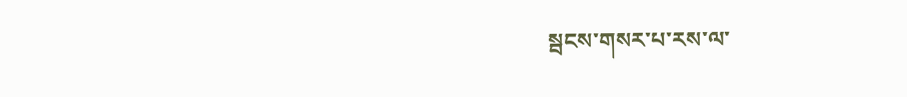སྦངས་གསར་པ་རས་ལ་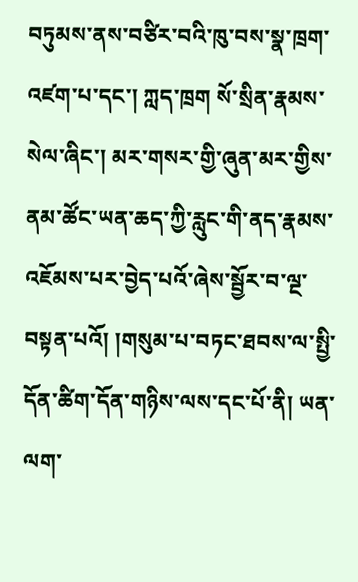བཏུམས་ནས་བཙིར་བའི་ཁུ་བས་སྣ་ཁྲག་འཛག་པ་དང་། ཀླད་ཁྲག སོ་སྲིན་རྣམས་སེལ་ཞིང་། མར་གསར་གྱི་ཞུན་མར་གྱིས་ནམ་ཚོང་ཡན་ཆད་ཀྱི་རླུང་གི་ནད་རྣམས་འཇོམས་པར་བྱེད་པའོ་ཞེས་སྦྱོར་བ་ལྔ་བསྟན་པའོ། །གསུམ་པ་བཏང་ཐབས་ལ་སྤྱི་དོན་ཚིག་དོན་གཉིས་ལས་དང་པོ་ནི། ཡན་ལག་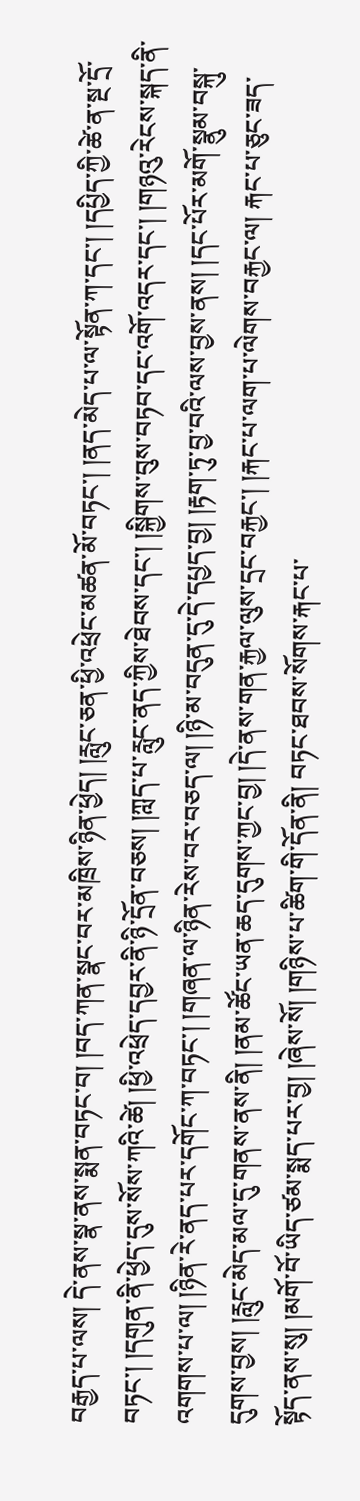བརྒྱད་པ་ལས། དེ་ནས་སྣ་ནས་སྨན་བཏང་བ། །བད་ཀན་སྣང་བར་མཁྲིས་ཉིན་ཕྱེད། །རླུང་ཅན་ཕྱི་འཕྲེང་མཚན་མོ་བཏང་། །ནད་མེད་པ་ལ་སྟོན་ཀ་དང་། །དཔྱིད་ཀྱི་ཚེ་ན་སྔ་དྲོ་བཏང་། །དགུན་ནི་ཕྱེད་དུས་སོས་ཀའི་ཚེ། །ཕྱི་འཕྲེད་དབྱར་ནི་ཉི་དྲོན་བཅས། །ཀླད་པ་རླུང་ནད་ཀྱིས་ཐེབས་དང་། །སྐྱིགས་བུས་བཏབ་དང་འགོ་འདར་དང་། །གཉའུ་རེངས་སྐད་ནི་འགགས་པ་ལ། །ཉིན་རེ་ནད་པར་དགོང་ཀ་བཏང་། །གཞན་ལ་ཉིན་རེས་བར་བཅད་ལ། །ཉི་མ་བདུན་དུ་དེ་དཔྱད་བྱ། །རྟག་ཏུ་བྱ་བའི་ལས་བྱས་ནས། །དང་པོར་མགོ་སྣུམ་བསྐུ་དུགས་བྱས། །རླུང་མེད་མལ་དུ་གནས་ནས་ནི། །ནམ་ཚོང་ཡན་ཆད་དུགས་ཀྱང་བྱ། །དེ་ནས་གན་རྐྱལ་ལུས་དྲང་བརྐྱང་། །རྐང་པ་ལག་པ་ལེགས་བརྐྱང་ལ། རྐང་པ་ཅུང་ཟད་སྟོད་ནས་སུ། །མགོ་བོ་ཡིད་ཙམ་སྨད་པར་བྱ། །ཞེས་སོ། །གཉིས་པ་ཚིག་གི་དོན་ནི། བཏང་ཐབས་སོགས་རྐང་པ་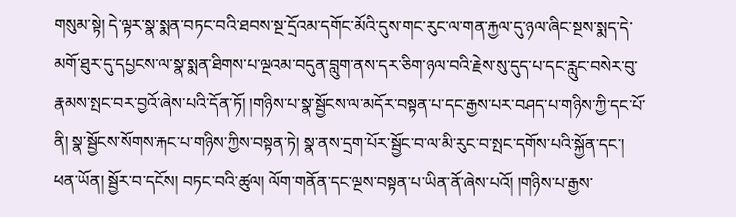གསུམ་སྟེ། དེ་ལྟར་སྣ་སྨན་བཏང་བའི་ཐབས་སྔ་དྲོའམ་དགོང་མོའི་དུས་གང་རུང་ལ་གན་རྐྱལ་དུ་ཉལ་ཞིང་སྔས་སྨད་དེ་མགོ་ཐུར་དུ་དཔྱངས་ལ་སྣ་སྨན་ཐིགས་པ་ལྔའམ་བདུན་བླུག་ནས་དར་ཅིག་ཉལ་བའི་རྗེས་སུ་དུད་པ་དང་རླུང་བསེར་བུ་རྣམས་སྤང་བར་བྱའོ་ཞེས་པའི་དོན་ཏོ། །གཉིས་པ་སྣ་སྦྱོངས་ལ་མདོར་བསྟན་པ་དང་རྒྱས་པར་བཤད་པ་གཉིས་ཀྱི་དང་པོ་ནི། སྣ་སྦྱོངས་སོགས་རྐང་པ་གཉིས་ཀྱིས་བསྟན་ཏེ། སྣ་ནས་དྲག་པོར་སྦྱོང་བ་ལ་མི་རུང་བ་སྤང་དགོས་པའི་སྐྱོན་དང་། ཕན་ཡོན། སྦྱོར་བ་དངོས། བཏང་བའི་ཚུལ། ལོག་གནོན་དང་ལྔས་བསྟན་པ་ཡིན་ནོ་ཞེས་པའོ། །གཉིས་པ་རྒྱས་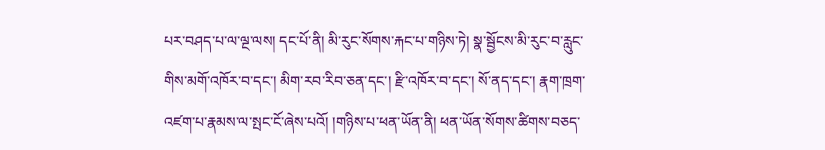པར་བཤད་པ་ལ་ལྔ་ལས། དང་པོ་ནི། མི་རུང་སོགས་རྐང་པ་གཉིས་ཏེ། སྣ་སྦྱོངས་མི་རུང་བ་རླུང་གིས་མགོ་འཁོར་བ་དང་། མིག་རབ་རིབ་ཅན་དང་། རྫི་འཁོར་བ་དང་། སོ་ནད་དང་། རྣག་ཁྲག་འཛག་པ་རྣམས་ལ་སྤང་ངོ་ཞེས་པའོ། །གཉིས་པ་ཕན་ཡོན་ནི། ཕན་ཡོན་སོགས་ཚིགས་བཅད་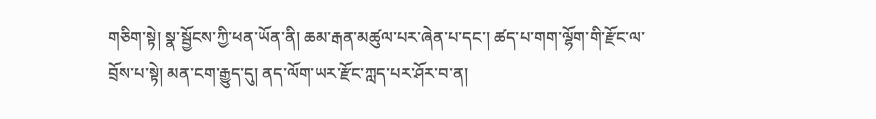གཅིག་སྟེ། སྣ་སྦྱོངས་ཀྱི་ཕན་ཡོན་ནི། ཆམ་རྒན་མཚུལ་པར་ཞེན་པ་དང་། ཚད་པ་གག་ལྷོག་གི་རྫོང་ལ་བྲོས་པ་སྟེ། མན་ངག་རྒྱུད་དུ། ནད་ལོག་ཡར་རྫོང་ཀླད་པར་ཤོར་བ་ན།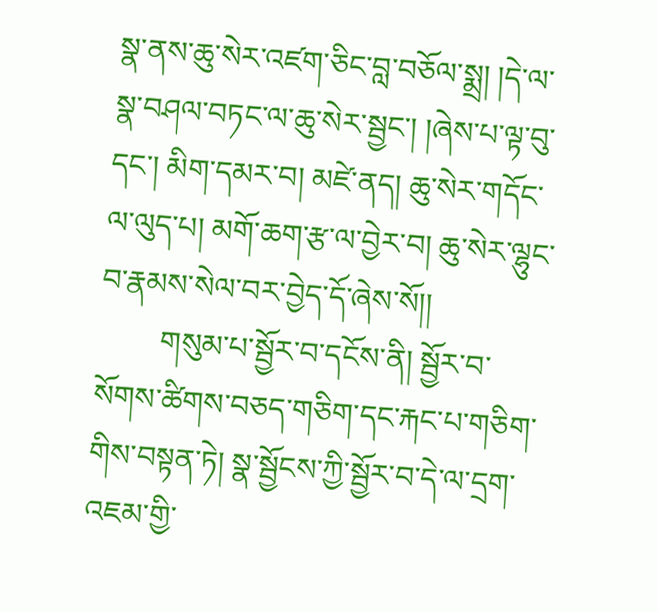སྣ་ནས་ཆུ་སེར་འཛག་ཅིང་བླ་བཅོལ་སྨྲ། །དེ་ལ་སྣ་བཤལ་བཏང་ལ་ཆུ་སེར་སྦྱང་། །ཞེས་པ་ལྟ་བུ་དང་། མིག་དམར་བ། མཛེ་ནད། ཆུ་སེར་གདོང་ལ་ལུད་པ། མགོ་ཆག་རྩ་ལ་བྱེར་བ། ཆུ་སེར་ལྷུང་བ་རྣམས་སེལ་བར་བྱེད་དོ་ཞེས་སོ།།
        གསུམ་པ་སྦྱོར་བ་དངོས་ནི། སྦྱོར་བ་སོགས་ཚིགས་བཅད་གཅིག་དང་རྐང་པ་གཅིག་གིས་བསྟན་ཏེ། སྣ་སྦྱོངས་ཀྱི་སྦྱོར་བ་དེ་ལ་དྲག་འཇམ་གྱི་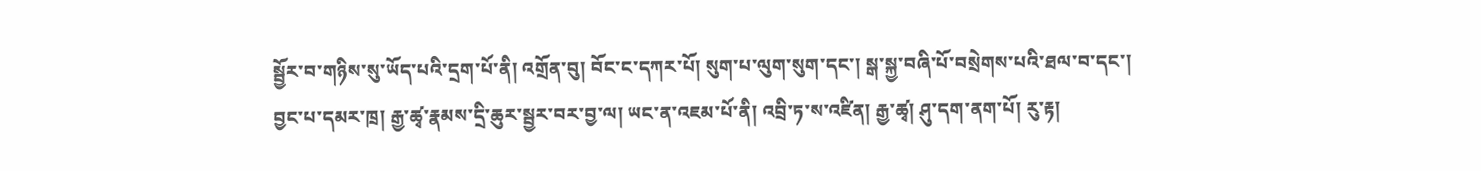སྦྱོར་བ་གཉིས་སུ་ཡོད་པའི་དྲག་པོ་ནི། འགྲོན་བུ། བོང་ང་དཀར་པོ། སུག་པ་ལུག་སུག་དང་། སྒ་སྐྱ་བཞི་པོ་བསྲེགས་པའི་ཐལ་བ་དང་། བྱང་པ་དམར་ཁྲ། རྒྱ་ཚྭ་རྣམས་དྲི་ཆུར་སྦྱར་བར་བྱ་ལ། ཡང་ན་འཇམ་པོ་ནི། འབྲི་ཏ་ས་འཛིན། རྒྱ་ཚྭ། ཤུ་དག་ནག་པོ། རུ་རྟ།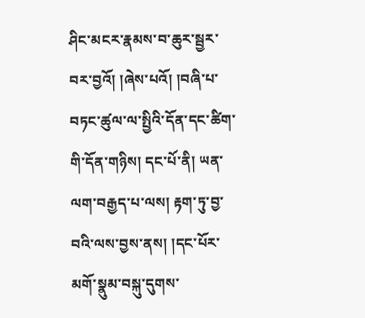ཤིང་མངར་རྣམས་བ་ཆུར་སྦྱར་བར་བྱའོ། །ཞེས་པའོ། །བཞི་པ་བཏང་ཚུལ་ལ་སྤྱིའི་དོན་དང་ཚིག་གི་དོན་གཉིས། དང་པོ་ནི། ཡན་ལག་བརྒྱད་པ་ལས། རྟག་ཏུ་བྱ་བའི་ལས་བྱས་ནས། །དང་པོར་མགོ་སྣུམ་བསྐུ་དུགས་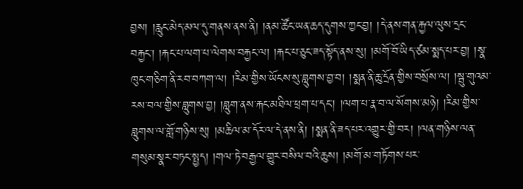བྱས། །རླུང་མེད་མལ་དུ་གནས་ནས་ནི། །ནམ་ཚོང་ཡན་ཆད་དུགས་ཀྱང་བྱ། །དེ་ནས་གན་རྐྱལ་ལུས་དྲང་བརྐྱང་། །རྐང་པ་ལག་པ་ལེགས་བརྐྱང་ལ། །རྐང་པ་ཅུང་ཟད་སྟོད་ནས་སུ། །མགོ་བོ་ཡིད་ཙམ་སྨད་པར་བྱ། །སྣ་ཁུང་གཅིག་ནི་རབ་བཀག་ལ། །རིམ་གྱིས་ཡོངས་སུ་བླུགས་བྱ་བ། །སྨན་ནི་ཆུ་དྲོན་གྱིས་བསྲོས་ལ། །སྦུ་གུའམ་རས་བལ་གྱིས་བླུགས་བྱ། །བླུག་ནས་རྐང་མཐིལ་ཕྲག་པ་དང་། །ལག་པ་རྣ་བ་ལ་སོགས་མཉེ། །རིམ་གྱིས་བླུགས་ལ་གློ་གཉིས་སུ། །མཆིལ་མ་དོར་ལ་དེ་ནས་ནི། །སྨན་ནི་ཟད་པར་འགྱུར་གྱི་བར། །ལན་གཉིས་ལན་གསུམ་སྣར་བཏང་སྤྱད། །གལ་ཏེ་བརྒྱལ་གྱུར་བསིལ་བའི་ཆུས། །མགོ་མ་གཏོགས་པར་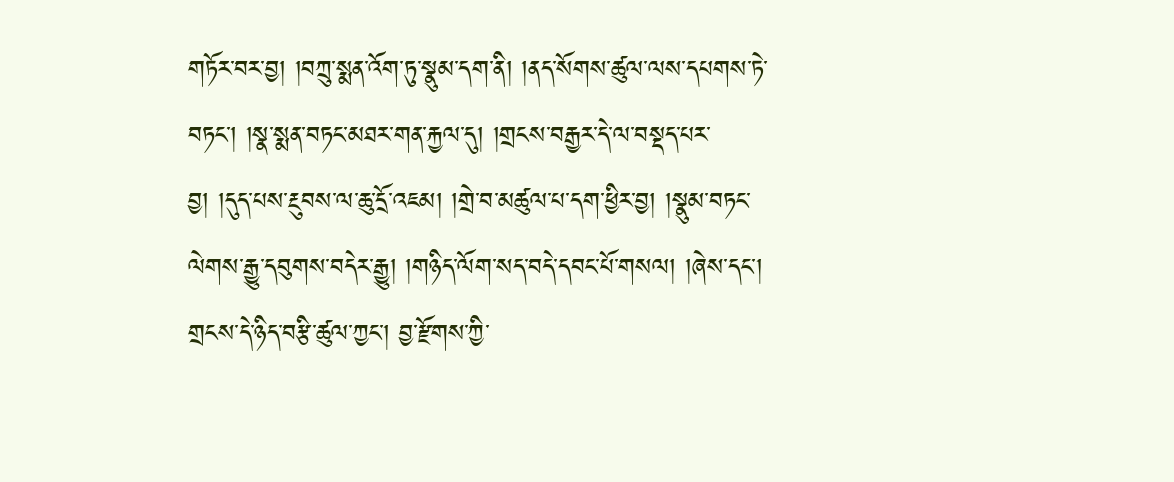གཏོར་བར་བྱ། །བཀྲུ་སྨན་འོག་ཏུ་སྣུམ་དག་ནི། །ནད་སོགས་ཚུལ་ལས་དཔགས་ཏེ་བཏང་། །སྣ་སྨན་བཏང་མཐར་གན་རྐྱལ་དུ། །གྲངས་བརྒྱར་དེ་ལ་བསྡད་པར་བྱ། །དུད་པས་རྔུབས་ལ་ཆུ་དྲོ་འཇམ། །གྲེ་བ་མཚུལ་པ་དག་ཕྱིར་བྱ། །སྣུམ་བཏང་ལེགས་རྒྱུ་དབུགས་བདེར་རྒྱུ། །གཉིད་ལོག་སད་བདེ་དབང་པོ་གསལ། །ཞེས་དང་། གྲངས་དེ་ཉིད་བརྩི་ཚུལ་ཀྱང་། བྱ་རྫོགས་ཀྱི་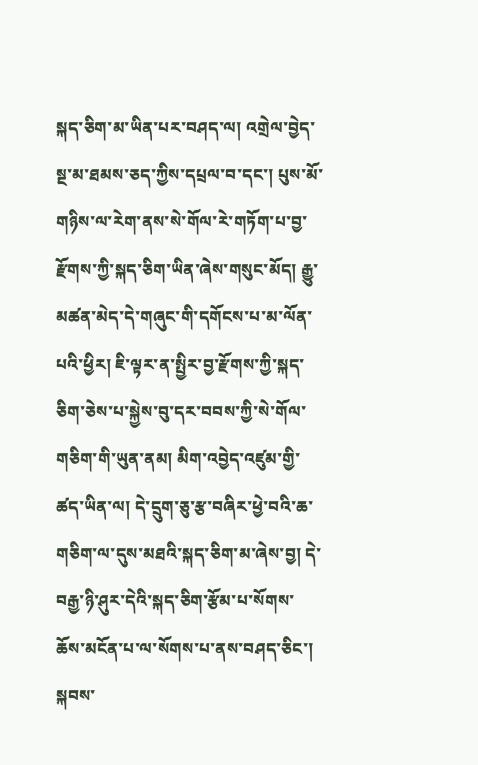སྐད་ཅིག་མ་ཡིན་པར་བཤད་ལ། འགྲེལ་བྱེད་སྔ་མ་ཐམས་ཅད་ཀྱིས་དཔྲལ་བ་དང་། པུས་མོ་གཉིས་ལ་རེག་ནས་སེ་གོལ་རེ་གཏོག་པ་བྱ་རྫོགས་ཀྱི་སྐད་ཅིག་ཡིན་ཞེས་གསུང་མོད། རྒྱུ་མཚན་མེད་དེ་གཞུང་གི་དགོངས་པ་མ་ལོན་པའི་ཕྱིར། ཇི་ལྟར་ན་སྤྱིར་བྱ་རྫོགས་ཀྱི་སྐད་ཅིག་ཅེས་པ་སྐྱེས་བུ་དར་བབས་ཀྱི་སེ་གོལ་གཅིག་གི་ཡུན་ནམ། མིག་འབྱེད་འཛུམ་གྱི་ཚད་ཡིན་ལ། དེ་དྲུག་ཅུ་རྩ་བཞིར་ཕྱེ་བའི་ཆ་གཅིག་ལ་དུས་མཐའི་སྐད་ཅིག་མ་ཞེས་བྱ། དེ་བརྒྱ་ཉི་ཤུར་དེའི་སྐད་ཅིག་རྩོམ་པ་སོགས་ཆོས་མངོན་པ་ལ་སོགས་པ་ནས་བཤད་ཅིང་། སྐབས་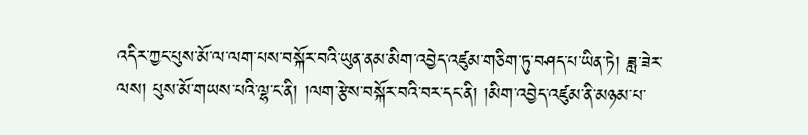འདིར་ཀྱང་པུས་མོ་ལ་ལག་པས་བསྐོར་བའི་ཡུན་ནམ་མིག་འབྱེད་འཛུམ་གཅིག་ཏུ་བཤད་པ་ཡིན་ཏེ། ཟླ་ཟེར་ལས། པུས་མོ་གཡས་པའི་ལྷ་ང་ནི། །ལག་རྩེས་བསྐོར་བའི་བར་དང་ནི། །མིག་འབྱེད་འཛུམ་ནི་མཉམ་པ་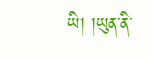ཡི། །ཡུན་ནི་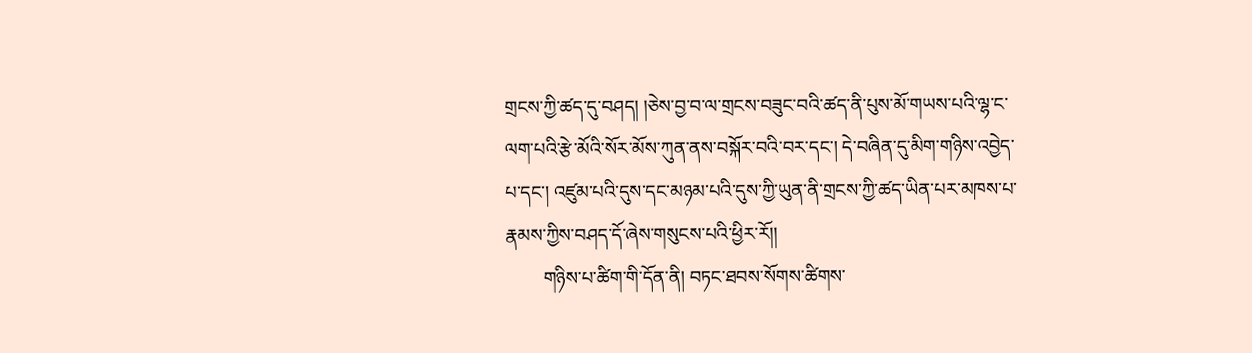གྲངས་ཀྱི་ཚད་དུ་བཤད། །ཅེས་བྱ་བ་ལ་གྲངས་བཟུང་བའི་ཚད་ནི་པུས་མོ་གཡས་པའི་ལྷ་ང་ལག་པའི་རྩེ་མོའི་སོར་མོས་ཀུན་ནས་བསྐོར་བའི་བར་དང་། དེ་བཞིན་དུ་མིག་གཉིས་འབྱེད་པ་དང་། འཛུམ་པའི་དུས་དང་མཉམ་པའི་དུས་ཀྱི་ཡུན་ནི་གྲངས་ཀྱི་ཚད་ཡིན་པར་མཁས་པ་རྣམས་ཀྱིས་བཤད་དོ་ཞེས་གསུངས་པའི་ཕྱིར་རོ།།
        གཉིས་པ་ཚིག་གི་དོན་ནི། བཏང་ཐབས་སོགས་ཚིགས་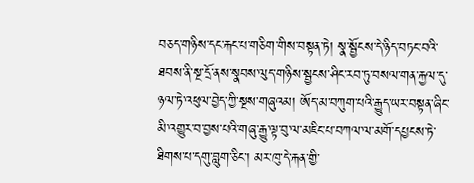བཅད་གཉིས་དང་རྐང་པ་གཅིག་གིས་བསྟན་ཏེ། སྣ་སྦྱོངས་དེ་ཉིད་བཏང་བའི་ཐབས་ནི་སྔ་དྲོ་ནས་སྣབས་ལུད་གཉིས་སྦྱངས་ཤིང་རབ་ཏུ་བསལ་གན་རྐྱལ་དུ་ཉལ་ཏེ་འཕུལ་བྱེད་ཀྱི་སྔས་གཞུའམ། ཨོད་མ་བཀུག་པའི་རྒྱུད་ཡར་བསྟན་ཞིང་མི་འགྱུར་བ་བྱས་པའི་གཞུ་རྒྱུ་ལྟ་བུ་ལ་མཇིང་པ་བཀལ་ལ་མགོ་དཔྱངས་ཏེ་ཐིགས་པ་དགུ་བླུག་ཅིང་། མར་ཁུ་དེ་རྐན་གྱི་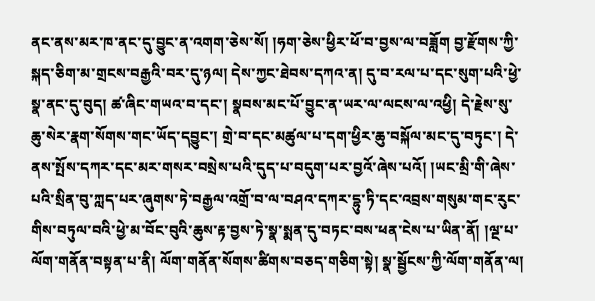ནང་ནས་མར་ཁ་ནང་དུ་བྱུང་ན་འགག་ཅེས་སོ། །ཧག་ཅེས་ཕྱིར་ཕོ་བ་བྱས་ལ་བཟློག བྱ་རྫོགས་ཀྱི་སྐད་ཅིག་མ་གྲངས་བརྒྱའི་བར་དུ་ཉལ། དེས་ཀྱང་ཐེབས་དཀའ་ན། དུ་བ་རལ་པ་དང་སུག་པའི་ཕྱེ་སྣ་ནང་དུ་བུད། ཚ་ཞིང་གཡའ་བ་དང་། སྣབས་མང་པོ་བྱུང་ན་ཡར་ལ་ལངས་ལ་འཕྱི། དེ་རྗེས་སུ་ཆུ་སེར་རྣག་སོགས་གང་ཡོད་དབྱུང་། གྲེ་བ་དང་མཚུལ་པ་དག་ཕྱིར་ཆུ་བསྐོལ་མང་དུ་བཏུང་། དེ་ནས་སྤོས་དཀར་དང་མར་གསར་བསྲེས་པའི་དུད་པ་བདུག་པར་བྱའོ་ཞེས་པའོ། །ཡང་མྲི་གི་ཞེས་པའི་སྲིན་བུ་ཀླད་པར་ཞུགས་ཏེ་བརྒྱལ་འགྲོ་བ་ལ་བཤའ་དཀར་དྷུ་ཏི་དང་འབྲས་གསུམ་གང་རུང་གིས་བཏུལ་བའི་ཕྱེ་མ་བོང་བུའི་ཆུས་རྟ་བྱས་ཏེ་སྣ་སྨན་དུ་བཏང་བས་ཕན་ངེས་པ་ཡིན་ནོ། །ལྔ་པ་ལོག་གནོན་བསྟན་པ་ནི། ལོག་གནོན་སོགས་ཚིགས་བཅད་གཅིག་སྟེ། སྣ་སྦྱོངས་ཀྱི་ལོག་གནོན་ལ།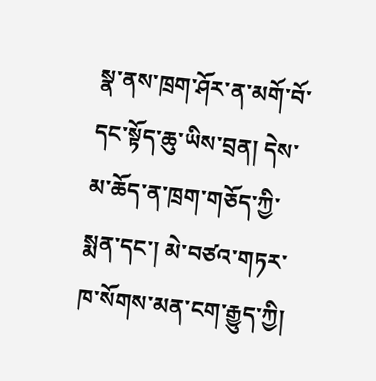སྣ་ནས་ཁྲག་ཤོར་ན་མགོ་བོ་དང་སྟོད་ཆུ་ཡིས་བྲན། དེས་མ་ཆོད་ན་ཁྲག་གཅོད་ཀྱི་སྨན་དང་། མེ་བཙའ་གཏར་ཁ་སོགས་མན་ངག་རྒྱུད་ཀྱི།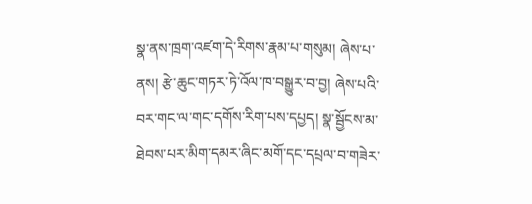སྣ་ནས་ཁྲག་འཛག་དེ་རིགས་རྣམ་པ་གསུམ། ཞེས་པ་ནས། རྩེ་ཆུང་གཏར་ཏེ་འོལ་ཁ་བསྒྱུར་བ་བྱ། ཞེས་པའི་བར་གང་ལ་གང་དགོས་རིག་པས་དཔྱད། སྣ་སྦྱོངས་མ་ཐེབས་པར་མིག་དམར་ཞིང་མགོ་དང་དཔྲལ་བ་གཟེར་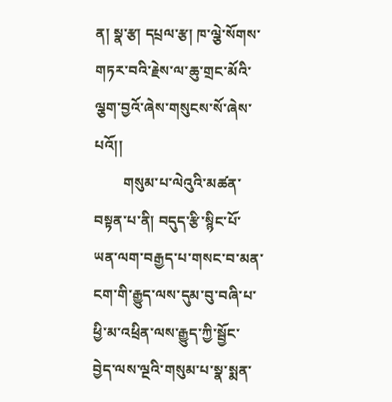ན། སྣ་རྩ། དཔྲལ་རྩ། ཁ་ལྕེ་སོགས་གཏར་བའི་རྗེས་ལ་ཆུ་གྲང་མོའི་ལྕག་བྱའོ་ཞེས་གསུངས་སོ་ཞེས་པའོ།།
        གསུམ་པ་ལེའུའི་མཚན་བསྟན་པ་ནི། བདུད་རྩི་སྙིང་པོ་ཡན་ལག་བརྒྱད་པ་གསང་བ་མན་ངག་གི་རྒྱུད་ལས་དུམ་བུ་བཞི་པ་ཕྱི་མ་འཕྲིན་ལས་རྒྱུད་ཀྱི་སྦྱོང་བྱེད་ལས་ལྔའི་གསུམ་པ་སྣ་སྨན་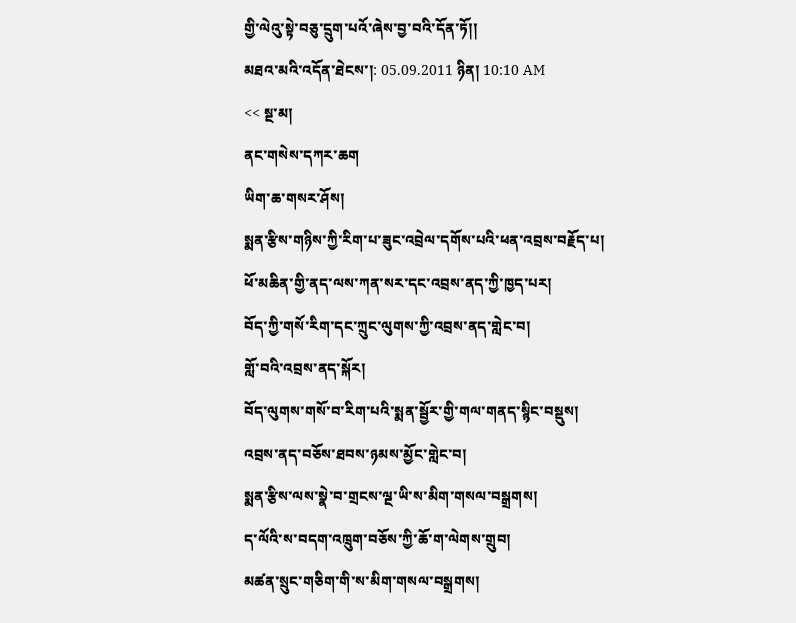གྱི་ལེའུ་སྟེ་བཅུ་དྲུག་པའོ་ཞེས་བྱ་བའི་དོན་ཏོ།།
མཐའ་མའི་འདོན་ཐེངས་།: 05.09.2011 ཉིན། 10:10 AM
<< སྔ་མ།
ནང་གསེས་དཀར་ཆག
ཡིག་ཆ་གསར་ཤོས།
སྨན་རྩིས་གཉིས་ཀྱི་རིག་པ་ཟུང་འབྲེལ་དགོས་པའི་ཕན་འབྲས་བརྗོད་པ།
ཕོ་མཆིན་གྱི་ནད་ལས་ཀན་སར་དང་འབྲས་ནད་ཀྱི་ཁྱད་པར།
བོད་ཀྱི་གསོ་རིག་དང་ཀྲུང་ལུགས་ཀྱི་འབྲས་ནད་གླེང་བ།
གློ་བའི་འབྲས་ནད་སྐོར།
བོད་ལུགས་གསོ་བ་རིག་པའི་སྨན་སྦྱོར་གྱི་གལ་གནད་སྙིང་བསྡུས།
འབྲས་ནད་བཅོས་ཐབས་ཉམས་མྱོང་གླེང་བ།
སྨན་རྩིས་ལས་སྣེ་བ་གྲངས་ལྔ་ཡི་ས་མིག་གསལ་བསྒྲགས།
ད་ལོའི་ས་བདག་འཁྲུག་བཅོས་ཀྱི་ཆོ་ག་ལེགས་གྲུབ།
མཚན་སྲུང་གཅིག་གི་ས་མིག་གསལ་བསྒྲགས།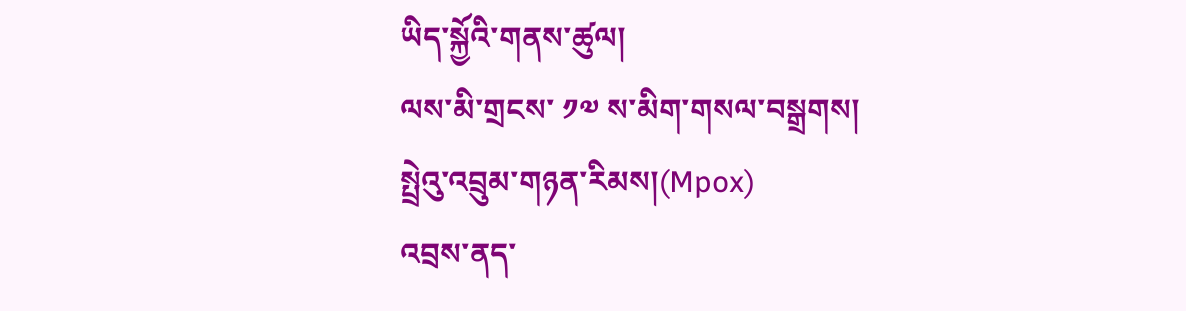ཡིད་སྐྱོའི་གནས་ཚུལ།
ལས་མི་གྲངས་ ༡༧ ས་མིག་གསལ་བསྒྲགས།
སྤྲེའུ་འབྲུམ་གཉན་རིམས།(Mpox)
འབྲས་ནད་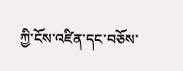ཀྱི་ངོས་འཛིན་དང་བཅོས་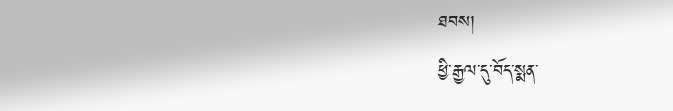ཐབས།
ཕྱི་རྒྱལ་དུ་བོད་སྨན་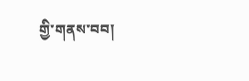གྱི་གནས་བབ།